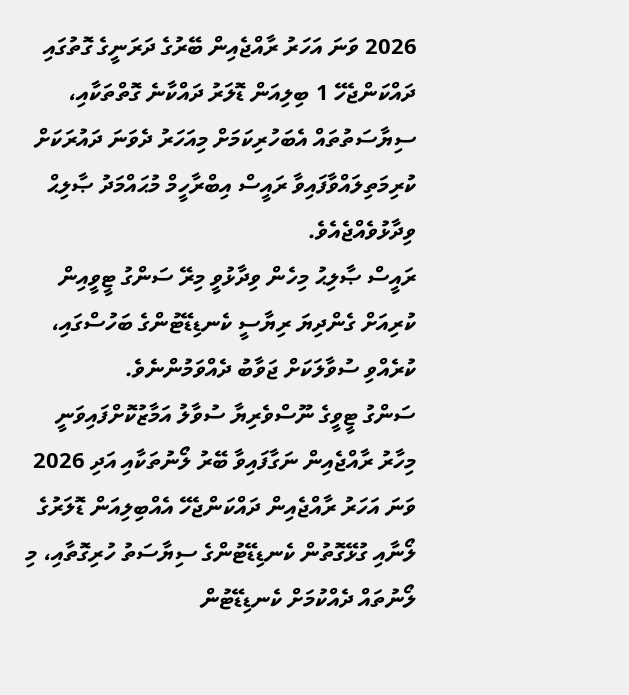2026 ވަނަ އަހަރު ރާއްޖެއިން ބޭރުގެ ދަރަނީގެ ގޮތުގައި ދައްކަންޖެހޭ 1 ބިލިއަން ޑޮލަރު ދައްކާނެ ގޮތްތަކާއި، ސިޔާސަތުތައް އެބަހުރިކަމަށް މިއަހަރު ދެވަނަ ދައުރަކަށް ކުރިމަތިލައްވާފައިވާ ރައީސް އިބްރާހީމް މުޙައްމަދު ޞާލިޙް ވިދާޅުވެއްޖެއެވެ.
ރައީސް ޞާލިޙު މިހެން ވިދާޅުވީ މިރޭ ސަންގު ޓީވީއިން ކުރިއަށް ގެންދިޔަ ރިޔާސީ ކެނޑިޑޭޓުންގެ ބަހުސްގައި، ކުރެއްވި ސުވާލަކަށް ޖަވާބު ދެއްވަމުންނެވެ.
ސަންގު ޓީވީގެ ނޫސްވެރިޔާ ސުވާލު އަމާޒުކޮށްފައިވަނީ މިހާރު ރާއްޖެއިން ނަގާފައިވާ ބޭރު ލޯނުތަކާއި އަދި 2026 ވަނަ އަހަރު ރާއްޖެއިން ދައްކަންޖެހޭ އެއްބިލިއަން ޑޮލަރުގެ ލޯނާއި ގުޅޭގޮތުން ކެނޑިޑޭޓުންގެ ސިޔާސަތު ހުރިގޮތާއި، މި ލޯނުތައް ދެއްކުމަށް ކެނޑިޑޭޓުން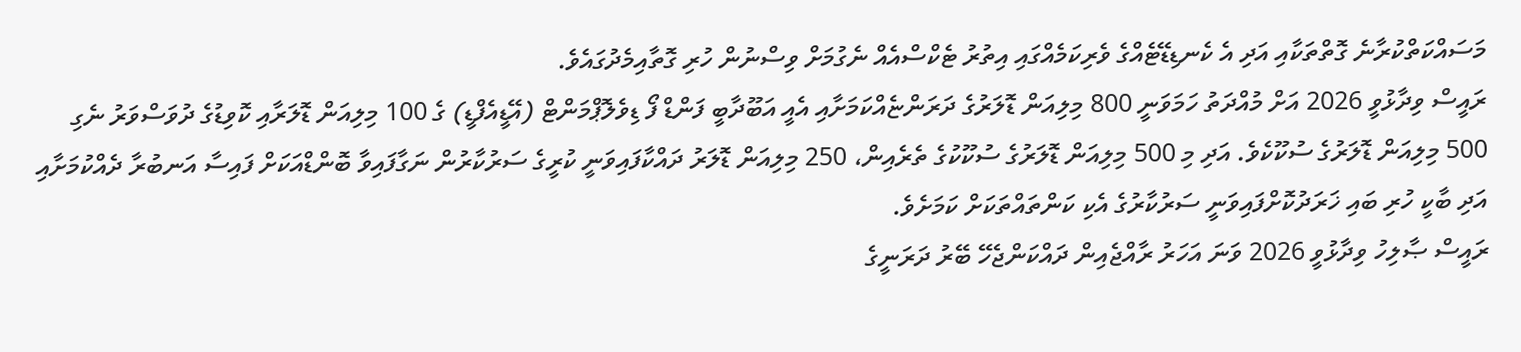މަސައްކަތްކުރާނެ ގޮތްތަކާއި އަދި އެ ކެނޑިޑޭޓެއްގެ ވެރިކަމެއްގައި އިތުރު ޓެކްސްއެއް ނެގުމަށް ވިސްނުން ހުރި ގޮތާއިމެދުގައެވެ.
ރައީސް ވިދާޅުވީ 2026 އަށް މުއްދަތު ހަމަވަނީ 800 މިލިއަން ޑޮލަރުގެ ދަރަންޏެއްކަމަށާއި އެއީ އަބޫދާބީ ފަންޑް ފޯ ޑިވެލޮޕްމަންޓް (އޭޑީއެފްޑީ) ގެ 100 މިލިއަން ޑޮލަރާއި ކޮވިޑުގެ ދުވަސްވަރު ނެގި 500 މިލިއަން ޑޮލަރުގެ ސުކޫކެވެ. އަދި މި 500 މިލިއަން ޑޮލަރުގެ ސުކޫކުގެ ތެރެއިން، 250 މިލިއަން ޑޮލަރު ދައްކާފައިވަނީ ކުރީގެ ސަރުކާރުން ނަގާފައިވާ ބޮންޑްއަކަށް ފައިސާ އަނބުރާ ދެއްކުމަށާއި އަދި ބާކީ ހުރި ބައި ޚަރަދުކޮށްފައިވަނީ ސަރުކާރުގެ އެކި ކަންތައްތަކަށް ކަމަށެވެ.
ރައީސް ޞާލިހު ވިދާޅުވީ 2026 ވަނަ އަހަރު ރާއްޖެއިން ދައްކަންޖެހޭ ބޭރު ދަރަނީގެ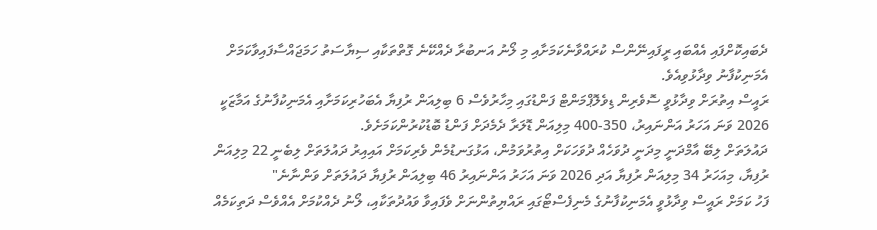ދެބައިކޮށްފައި އެއްބައި ރީފައިނޭންސް ކުރައްވާނެކަމަށާއި މި ލޯނު އަނބުރާ ދެއްކޭނެ ގޮތްތަކާއި ސިޔާސަތު ހަމަޖައްސާފައިވާކަމަށް އެމަނިކުފާނު ވިދާޅުވިއެވެ.
ރައީސް އިތުރަށް ވިދާޅުވީ ސޮވެރިން ޑިވެލޮޕްމަންޓް ފަންޑުގައި މިހާރުވެސް 6 ބިލިއަން ރުފިޔާ އެބަހުރިކަމަށާއި އެމަނިކުފާނުގެ އަމާޒަކީ 2026 ވަނަ އަހަރު އަންނައިރު، 350-400 މިލިއަން ޑޮލަރާ ދެމެދަށް ފަންޑު ބޮޑުކުރުންކަމަށެވެ.
ދައުލަތަށް ލިބޭ އާމްދަނީ މިދަނީ ދުވަހެއް ދުވަހަކަށް އިތުރުވަމުން، އަޅުގަނޑުމެން ވެރިކަމަށް އައިއިރު ދައުލަތަށް ލިބެނީ 22 މިލިއަން ރުފިޔާ، މިއަހަރު 34 މިލިއަން ރުފިޔާ އަދި 2026 ވަނަ އަހަރު އަންނައިރު 46 ބިލިއަން ރުފިޔާ ދައުލަތަށް ވަންނާނެ"
ފަހު ކަމަށް ރައީސް ވިދާޅުވީ އެމަނިކުފާނުގެ މެނިފެސްޓޯގައި ރައްޔިތުންނަށް ވެފައިވާ ވައުދުތަކާއި، ލޯނު ދެއްކުމަށް އެއްވެސް ދަތިކަމެއް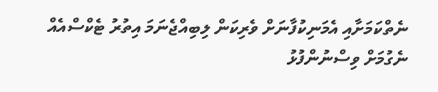ނެތްކަމަށާއި އެމަނިކުފާނަށް ވެރިކަން ލިބިއްޖެނަމަ އިތުރު ޓެކްސްއެއް ނެގުމަށް ވިސްނުންފުޅު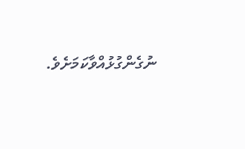ނުގެންގުޅުއްވާކަމަށެވެ.